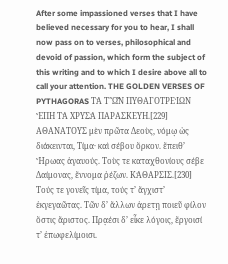After some impassioned verses that I have believed necessary for you to hear, I shall now pass on to verses, philosophical and devoid of passion, which form the subject of this writing and to which I desire above all to call your attention. THE GOLDEN VERSES OF PYTHAGORAS ΤᾺ Τ῀Ω͂Ν ΠΥΘΑΓΟΤΡΕΊΩΝ ἜΠΗ ΤᾺ ΧΡΥΣΆ ΠΑΡΑΣΚΕΥΗ.[229] ΑΘΑΝΑΤΟΥΣ μὲν πρῶτα Δεοὺς, νόμῳ ὡς διάκεινται, Τίμα· καὶ σέβου ὅρκον. ἔπειθ’ Ἥρωας ἀγαυούς. Τοὺς τε καταχθονίους σέβε Δαίμονας, ἔννομα ῥέζων. ΚΆΘΑΡΣΙΣ.[230] Τούς τε γονεῖς τίμα, τούς τ’ ἄγχιστ’ ἐκγεγαῶτας. Τῶν δ’ ἄλλων ἀρετῃ ποιεῦ φίλον ὅστις ἄριστος. Πρᾳέσι δ’ εἶκε λόγοις, ἔργοισί τ’ ἐπωφελίμοισι.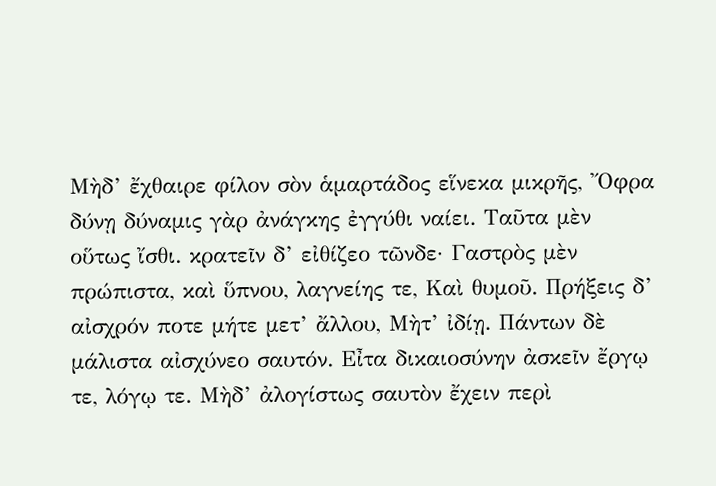Μὴδ’ ἔχθαιρε φίλον σὸν ἁμαρτάδος εἵνεκα μικρῆς, Ὄφρα δύνῃ δύναμις γὰρ ἀνάγκης ἐγγύθι ναίει. Ταῦτα μὲν οὕτως ἴσθι. κρατεῖν δ’ εἰθίζεο τῶνδε· Γαστρὸς μὲν πρώπιστα, καὶ ὕπνου, λαγνείης τε, Καὶ θυμοῦ. Πρήξεις δ’ αἰσχρόν ποτε μήτε μετ’ ἄλλου, Μὴτ’ ἰδίῃ. Πάντων δὲ μάλιστα αἰσχύνεο σαυτόν. Εἶτα δικαιοσύνην ἀσκεῖν ἔργῳ τε, λόγῳ τε. Μὴδ’ ἀλογίστως σαυτὸν ἔχειν περὶ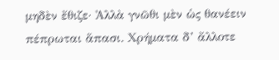μηδὲν ἔθιζε· Ἀλλὰ γνῶθι μὲν ὡς θανέειν πέπρωται ἅπασι. Χρήματα δ’ ἄλλοτε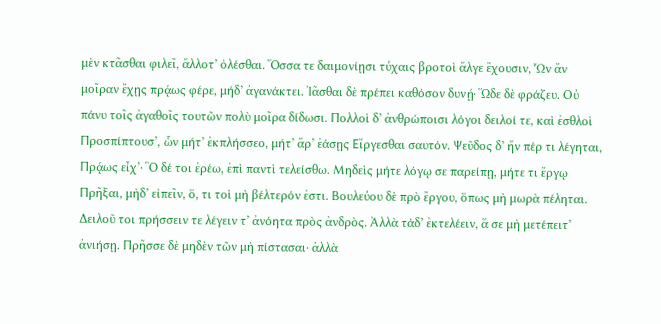μὲν κτᾶσθαι φιλεῖ, ἄλλοτ’ ὀλέσθαι. Ὅσσα τε δαιμονίῃσι τύχαις βροτοὶ ἄλγε ἔχουσιν, Ὧν ἄν μοῖραν ἔχῃς πρᾴως φέρε, μήδ’ ἀγανάκτει. Ἰᾶσθαι δὲ πρέπει καθόσον δυνῄ· Ὥδε δὲ φράζευ. Οὐ πάνυ τοῖς ἀγαθοῖς τουτῶν πολὺ μοῖρα δίδωσι. Πολλοὶ δ’ ἀνθρώποισι λόγοι δειλοί τε, καὶ ἐσθλοὶ Προσπίπτουσ’, ὧν μήτ’ ἐκπλήσσεο, μήτ’ ἄρ’ ἐάσῃς Εἴργεσθαι σαυτόν. Ψεῦδος δ’ ἤν πέρ τι λέγηται, Πρᾴως εἶχ’· Ὃ δέ τοι ἐρέω, ἐπὶ παντὶ τελείσθω. Μηδεὶς μήτε λόγῳ σε παρείπῃ, μήτε τι ἔργῳ Πρῆξαι, μὴδ’ εἰπεῖν, ὅ, τι τοὶ μὴ βέλτερόν ἐστι. Βουλεύου δὲ πρὸ ἔργου, ὅπως μὴ μωρὰ πέληται. Δειλοῦ τοι πρήσσειν τε λέγειν τ’ ἀνόητα πρὸς ἀνδρὸς. Ἀλλὰ τάδ’ ἐκτελέειν, ἅ σε μὴ μετέπειτ’ ἀνιήσῃ. Πρῆσσε δὲ μηδὲν τῶν μὴ πίστασαι· ἀλλὰ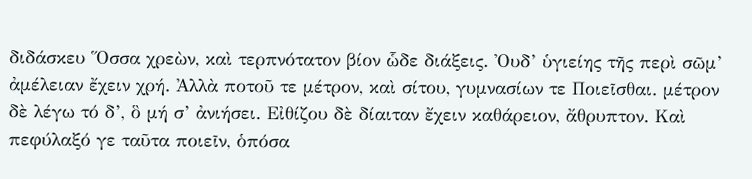διδάσκευ Ὅσσα χρεὼν, καὶ τερπνότατον βίον ὧδε διάξεις. Ὀυδ’ ὑγιείης τῆς περὶ σῶμ’ ἀμέλειαν ἔχειν χρή. Ἀλλὰ ποτοῦ τε μέτρον, καὶ σίτου, γυμνασίων τε Ποιεῖσθαι. μέτρον δὲ λέγω τό δ’, ὃ μή σ’ ἀνιήσει. Εἰθίζου δὲ δίαιταν ἔχειν καθάρειον, ἄθρυπτον. Καὶ πεφύλαξό γε ταῦτα ποιεῖν, ὁπόσα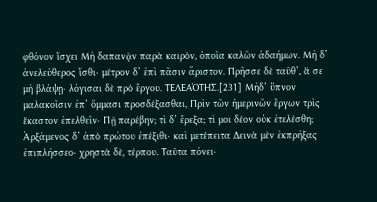φθόνον ἴσχει Μὴ δαπανᾷν παρὰ καιρὸν, ὁποῖα καλῶν ἀδαήμων. Μὴ δ’ ἀνελεύθερος ἴσθι· μέτρον δ’ ἐπὶ πᾶσιν ἄριστον. Πρῆσσε δὲ ταῦθ’, ἅ σε μὴ βλάψῃ· λόγισαι δὲ πρὸ ἔργου. ΤΕΛΕΑΌΤΗΣ.[231] Μὴδ’ ὕπνον μαλακοῖσιν ἐπ’ ὄμμασι προσδέξασθαι, Πρὶν τῶν ἡμερινῶν ἔργων τρὶς ἕκαστον ἐπελθεῖν· Πῇ παρέβην; τὶ δ’ ἔρεξα; τὶ μοι δέον οὐκ ἐτελέσθη; Ἀρξάμενος δ’ ἀπὸ πρώτου ἐπέξιθι· καὶ μετέπειτα Δεινὰ μὲν ἐκπρήξας ἐπιπλήσσεο· χρηστὰ δὲ, τέρπου. Ταῦτα πόνει·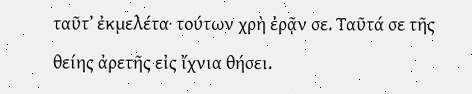ταῦτ’ ἐκμελέτα· τούτων χρὴ ἐρᾷν σε. Ταῦτά σε τῆς θείης ἀρετῆς εἰς ἴχνια θήσει.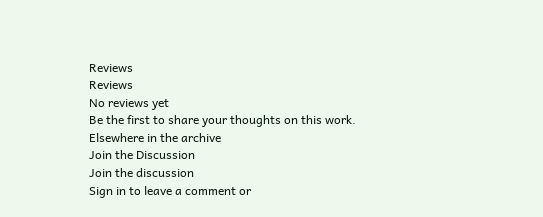Reviews
Reviews
No reviews yet
Be the first to share your thoughts on this work.
Elsewhere in the archive
Join the Discussion
Join the discussion
Sign in to leave a comment or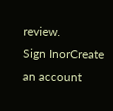review.
Sign InorCreate an account